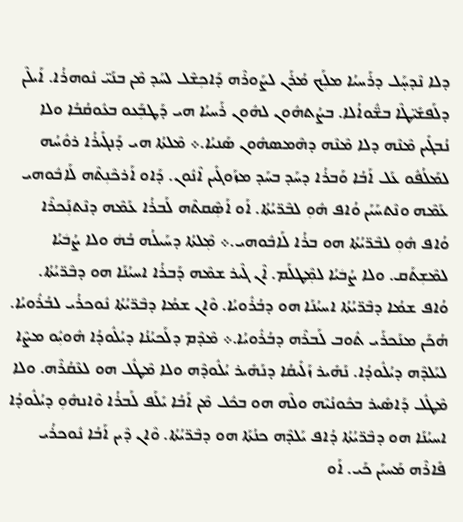ܕܠܐ ܢܶܕܚ̣ܰܠ ܕܪܰܚܝܳܐ ܡܠܼܰܟ ܡܳܪܰܢ ܠܨܰܘܪܶܗ ܕܰܐܟܼܫܶܠ ܠܚܰܕ ܡܶܢ ܒܢܰܝ̈ ܢܽܘܗܪܳܐ. ܐܰܝܠܶܢ ܕܠܰܦܫܺܝ̈ܛܶܐ ܒܫ̈ܽܘܐܳܠܐ. ܒܨܳܬܗܽܘܢ ܠܗܽܘܢ ܪܰܚܝܳܐ ܗܝ ܕܰܛܒܼܰܥܘ ܒܥܽܘܩܳܒܳܐ ܘܠܐ ܢܳܒܓܺܝܢ ܡܶܢܶܗ ܕܠܐ ܡܶܢܶܗ ܕܗܶܡܣܗܽܘܢ ܣܰܢܝܳܐ.܀ ܡܶܠܬܳܐ ܗܝ ܕܰܢܓܺܝܪܳܐ ܪܘܽܚܳܗ ܠܡܰܠܳܦܽܘ ܥܰܠ ܐܰܒܳܐ ܘܰܒܪܳܐ ܕܚܰܕ ܒܚܰܕ ܡܙܰܘܓܺܝܢ ܐܶܢܽܘܢ. ܕܰܐܘ ܐܰܪܟܶܢܼܬܶܗ ܠܰܐܒܽܘܗܝ ܥܰܡܶܗ ܘܢܶܬܚܰܝܰܢ ܘܳܐܦ ܗܽܘܼ ܠܒܶܪ̈ܝܳܬܳܐ. ܐܰܘ ܐܰܣܼܶܩܬܶܗ ܠܰܒܪܳܐ ܥܰܡܶܗ ܕܢܶܬܢܼܰܟܪܶܐ ܘܳܐܦ ܗܽܘܼ ܠܒܶܪ̈ܝܳܬܳܐ ܗܘ ܒܪܳܐ ܠܰܐܒܽܘܗܝ.܀ ܡ݂ܶܠܬܳܐ ܕܚܰܝܠܳܗ ܒܳܗܿ ܘܠܐ ܨܳܒܿܝܳܐ ܠܡܶܫܼܬܰܩ. ܘܠܐ ܨܳܒܿܝܳܐ ܠܡ݂ܶܛܠܰܡ. ܐܶܢ ܓܶܝܪ ܫܡܶܗ ܕܰܒܪܳܐ ܐܚܝܳܢܰܐ ܗܘ ܕܒܶܪ̈ܝܳܬܳܐ. ܘܳܐܦ ܫܡܳܐ ܕܒܶܪ̈ܝܳܬܳܐ ܐܚܝܳܢܰܐ ܗܘ ܕܒܳܪܽܘܝܳܐ. ܘܶܐܢ ܫܡܳܐ ܕܒܶܪ̈ܝܳܬܳܐ ܢܽܘܟܪܳܝ ܠܒܳܪܽܘܝܳܐ. ܗܳܟܰܢ ܡܢܰܟܪܰܝ ܬܽܘܒ ܠܰܒܪܶܗ ܕܒܳܪܽܘܝܳܐ.܀ ܡܶܕܶܡ ܕܠܰܟܝܳܢܳܐ ܕܝܳܠܽܘܕܳܐ ܗܽܘܝܼܽܘ ܡܨܶܐ ܠܝܰܠܕܶܗ ܕܝܳܠܽܘܕܳܐ. ܢܰܗܺܝܪ ܙܰܠܺܝܩܳܐ ܕܢܰܗܺܝܪ ܝܳܠܽܘܕܶܗ ܘܠܐ ܡܶܛܽܠ ܗܘ ܠܥܶܩܳܪܶܗ. ܘܠܐ ܡܶܛܽܠ ܕܰܐܣܺܝܪ ܒܟܽܘܢܳܝܶܗ ܘܠܶܗ ܗܘ ܒܟܽܠ ܡܶܢ ܐܰܒܳܐ ܝܺܠܰܦ ܠܰܒܪܳܐ ܘܶܐܢܗܽܘܼ ܕܝܳܠܽܘܕܳܐ ܐܚܝܳܢܰܐ ܗܘ ܕܒܶܪ̈ܝܳܬܳܐ ܕܳܐܦ ܝܰܠܕܶܗ ܟܢܳܬܰܐ ܗܘ ܕܒܶܪ̈ܝܳܬܳܐ. ܘܶܐܢ ܕܶܝܢ ܐܰܒܳܐ ܢܽܘܟܪܳܝ ܦܺܐܪܶܗ ܡܰܚܝܰܢ ܟܰܝ. ܐܰܘ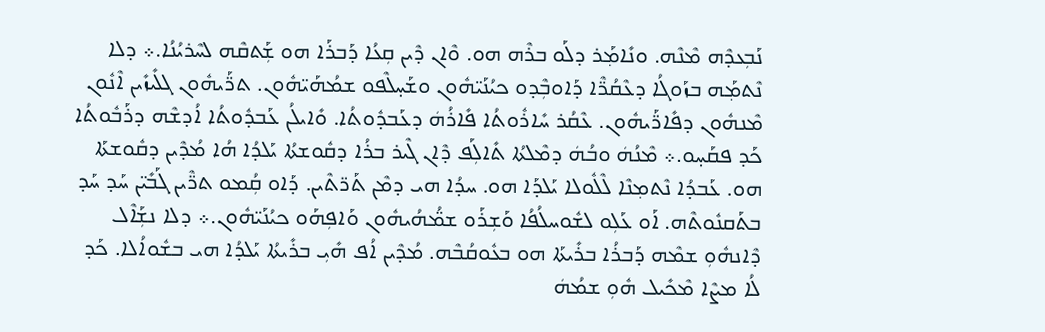ܢܰܒܼܥܕܶܗ ܡܶܢܶܗ. ܘܢܺܐܡ݂ܰܪ ܕܠܰܘ ܒܪܶܗ ܗܘ. ܘܶܐܢ ܕܶܝܢ ܩܼܥܳܐ ܕܰܒܪܰܐ ܗܘ ܫܼܰܬܩܶܗ ܠܚܶܪܝܳܢܳܐ.܀ ܕܠܐ ܢܶܬܡ݂ܰܗ ܒܙܰܘܓܳܐ ܕܥܶܩܳܪ̈ܶܐ ܕܰܐܘܒܼܶܕܘ ܟܝܳܢܰܝ̈ܗܽܘܢ ܘܫܰܚ̣ܠܶܦܘ ܫܡܳܗܰܝ̈ܗܽܘܢ. ܬܪ̈ܰܝܗܽܘܢ ܓܠܺܝܙܺܝܢ ܐܶܢܽܘܢ ܡܶܢܗܽܘܢ ܕܦܺܐܪ̈ܰܝܗܽܘܢ. ܥܶܩܳܪ ܚܺܐܪܽܘܬܳܐ ܦܺܐܪܳܗܿ ܕܥܰܒܕܽܘܬܳܐ. ܘܺܐܝܠܳܢ ܥܰܒܕܽܘܬܳܐ ܐܳܕܫܶܗ ܕܪܰܒܽܘܬܳܐ ܟܰܕ ܦܩܰܚ̣ܘ.܀ ܡܶܢܳܗܿ ܘܒܳܗܿ ܕܡܶܠܬܳܐ ܬܺܐܠܼܰܦ ܕܶܐܢ ܓܶܝܪ ܒܪܳܐ ܕܩܽܘܫܬܳܐ ܝܰܠܕܳܐ ܗܳܐ ܡܳܕܶܝܢ ܕܩܽܘܫܬܰܐ ܗܘ. ܥܰܒܕܳܐ ܢܶܬܡ݂ܢܶܐ ܠܶܠܽܘܠܐ ܝܰܠܕܰܐ ܗܘ. ܚܕܳܐ ܗܝ ܕܡܶܢ ܬܰܪ̈ܬܶܝܢ. ܕܰܐܘ ܩܼܳܡܘ ܬܪ̈ܶܝܢ ܓܰܒܺܝ̈ܢ ܚܰܕ ܚܰܕ ܒܬܰܩܢܽܘܬܶܗ. ܐܰܘ ܥܰܠܼܘ ܠܫܽܘܚܠܳܦܳܐ ܘܰܫܼܪܰܘ ܫܡ̈ܳܗܳܝܗܽܘܢ ܘܰܐܦܼܗܰܘ ܟܝܳܢܰܝ̈ܗܽܘܢ.܀ ܕܠܐ ܢܫܼܰܐܶܠ ܕܶܐܢܗܽܘܼ ܫܡܶܗ ܕܰܒܪܳܐ ܒܪܺܝܬܰܐ ܗܘ ܒܥܽܘܩܳܒܶܗ. ܡܳܕܶܝܢ ܐܳܦ ܗܺܝܼ ܒܪܺܝܬܳܐ ܝܰܠܕܳܐ ܗܝ ܒܫܽܘܐܳܠܐ. ܟܰܕ ܠܳܐ ܡܨܶܐ ܡܶܟܺܝܠ ܗܽܘܼ ܫܡܳܗܿ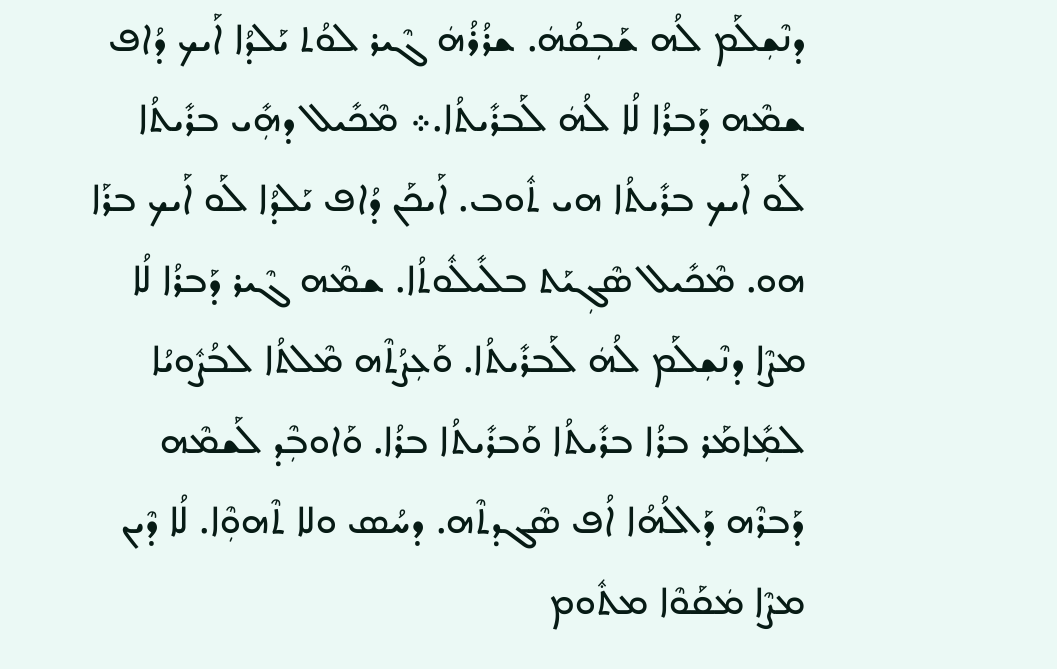ܕܢܶܫܼܠܰܡ ܠܳܗ ܫܰܒܼܩܳܗܿ. ܫܪܳܪܳܗܿ ܓܶܝܪ ܠܘܳܬ ܝܰܠܕܳܐ ܐܰܝܟ ܕܳܐܦ ܫܡܶܗ ܕܰܒܪܳܐ ܠܳܐ ܠܳܗܿ ܠܰܒܪܺܝܬܳܐ.܀ ܡܶܟܺܝܠ ܕܗܼܺܝ ܒܪܺܝܬܳܐ ܠܰܘ ܐܰܝܟ ܒܪܺܝܬܳܐ ܗܝ ܬܽܘܒ. ܐܰܝܟܰܢ ܕܳܐܦ ܝܰܠܕܳܐ ܠܰܘ ܐܰܝܟ ܒܪܰܐ ܗܘ. ܡܶܟܺܝܠ ܣܶܓܼܝܰܬ ܒܠܺܝܠܽܘܬܳܐ. ܫܡܶܗ ܓܶܝܪ ܕܰܒܪܳܐ ܠܳܐ ܡܨܶܐ ܕܢܶܫܼܠܰܡ ܠܳܗܿ ܠܰܒܪܺܝܬܳܐ. ܘܰܥܼܨܳܬܶܗ ܡܶܠܬܳܐ ܠܒܳܨܽܘܝܳܐ ܠܡܼܺܐܡܰܪ ܒܪܳܐ ܒܪܺܝܬܳܐ ܘܰܒܪܺܝܬܳܐ ܒܪܳܐ. ܘܰܐܘܒܼܶܕ ܠܰܫܡܶܗ ܕܰܒܪܶܗ ܕܰܐܠܳܗܳܐ ܐܳܦ ܣܶܓܕܬܶܗ. ܕܚܳܣ ܘܠܐ ܬܶܗܘܼܶܐ. ܠܳܐ ܕܶܝܢ ܡܨܶܐ ܡܿܩܰܘܶܐ ܡܬܽܘܡ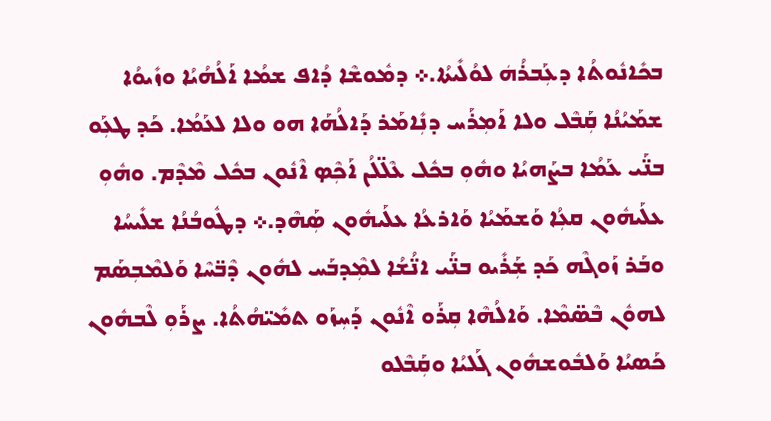ܒܟܺܐܢܽܘܬܳܐ ܕܥܼܰܒܪܳܗܿ ܠܘܳܠܺܝܬܳܐ.܀ ܕܡܽܘܫܶܐ ܕܳܐܦ ܫܡܳܐ ܐܰܠܳܗܳܝܳܐ ܘܙܺܝܘܳܐ ܫܡܰܝܳܢܳܐ ܩܼܰܒܶܠ ܘܠܐ ܐܰܡܼܪܰܚ ܕܢܼܺܐܡܰܪ ܕܰܐܠܳܗܰܐ ܗܘ ܘܠܐ ܠܥܰܡܳܐ. ܟܰܕ ܛܥܼܰܘ ܒܢ̈ܰܝ ܥܰܡܳܐ ܒܨܰܗܝܳܐ ܘܗܽܘܼ ܒܟܽܠ ܥܶܠ̈ܠܳܢ ܐܰܟܼܶܤ ܐܶܢܽܘܢ ܒܟܽܠ ܡܶܕܶܡ. ܘܗܽܘܼ ܥܠܰܝܗܽܘܢ ܩܥܼܳܐ ܘܰܫܡܰܝܳܐ ܘܰܐܪܥܳܐ ܥܠܰܝܗܽܘܢ ܣܼܰܗܶܕ.܀ ܕܛܽܘܒܳܢܳܐ ܫܠܺܝܚܳܐ ܘܒܰܪ ܙܰܘܓܶܗ ܟܰܕ ܫܼܰܪܺܝܘ ܒܢ̈ܰܝ ܐܢ̈ܳܫܳܐ ܠܡܼܶܕܒܰܚ ܠܗܽܘܢ ܕܶܒ̈ܚܶܐ ܘܰܠܡܶܒܼܣܰܡ ܠܗܘܽܢ ܒܶܣ̈ܡܶܐ. ܘܰܐܠܳܗܶܐ ܩܼܪܰܘ ܐܶܢܽܘܢ ܕܰܚܼܙܰܘ ܬܡܺܝ̈ܗܳܬܳܐ. ܨܪܰܘܼ ܠܶܒܗܽܘܢ ܟܰܣܝܳܐ ܘܰܠܒܽܘܫܗܽܘܢ ܓܰܠܝܳܐ ܘܩܼܰܒܶܠܘ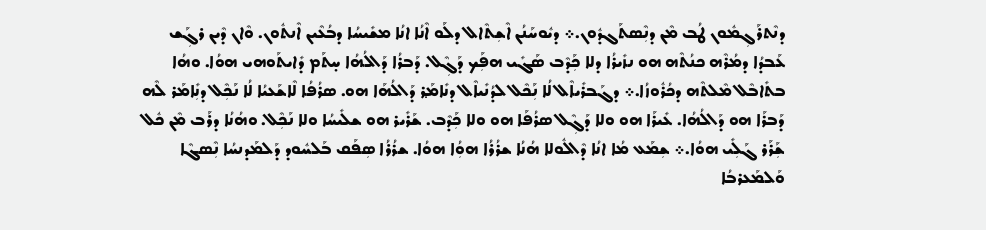ܕܢܶܬܪܰܓܼܡܽܘܢ ܛܳܒ ܡܶܢ ܕܢܼܶܣܬܰܓܕܽܘܢ.܀ ܕܝܽܘܚܰܢܳܢ ܐܶܫܼܬܶܐܠ ܕܠܰܘ ܐܶܢܳܐ ܐܢܳܐ ܡܫܺܝܚܳܐ ܕܒܳܥܶܝܢ ܐܶܢܬܽܘܢ. ܘܶܐܢ ܕܶܝܢ ܪܓܼܰܫ ܥܰܒܕܳܐ ܕܡܳܪܶܗ ܟܢܳܬܶܗ ܗܘ ܢܙܺܝܪܳܐ ܕܠܐ ܟܼܰܕܶܒ ܣܰܓܺܝ ܗܦܼܰܟ ܕܰܓܼܶܠ. ܕܰܒܪܳܐ ܕܰܐܠܳܗܳܐ ܚ̣ܬܰܡ ܕܺܐܝܬܰܘܗܝ ܗܘܳܐ. ܘܗܳܐ ܒܬܺܐܒܶܠ ܡܶܠܬܶܗ ܕܟܳܪܽܘܙܳܐ.܀ ܕܓܰܒܪܺܝܐܶܠ ܠܳܐ ܢܼܰܟܶܠ ܠܕܳܢܺܝܐܶܠ ܕܢܺܐܡ݂ܰܪ ܕܰܐܠܳܗܰܐ ܗܘ. ܣܪܳܦܳܐ ܠܶܐܫܰܥܝܳܐ ܠܳܐ ܢܰܟܼܶܠ ܕܢܼܺܐܡܰܪ ܠܶܗ ܕܰܒܪܰܐ ܗܘ ܕܰܐܠܳܗܳܐ. ܥܺܝܪܰܐ ܗܘ ܘܠܐ ܕܰܓܼܶܠ ܣܪܳܦܰܐ ܗܘ ܘܠܐ ܟܼܰܕܶܒ. ܫܰܪܺܝܪ ܗܘ ܫܠܺܝܚܳܐ ܘܠܐ ܢܰܟܼܶܠ. ܘܗܳܢܳܐ ܕܪܰܒ ܡܶܢ ܟܽܠ ܫܼܰܪܰܪ ܓܰܠܼܺܝ ܗܘܳܐ.܀ ܫܼܡܰܥ ܡܳܐ ܐܢܳܐ ܕܶܐܠܽܘܠܐ ܗܳܢܳܐ ܫܪܳܪܳܐ ܗܘܼܳܐ ܗܘܳܐ. ܫܪܳܪܳܐ ܣܼܦܰܩ ܒܰܠܚܽܘܕ ܕܰܠܡܰܕܢܚܳܐ ܢܼܶܣܓܶܐ ܘܰܠܡܰܥܪܒܳܐ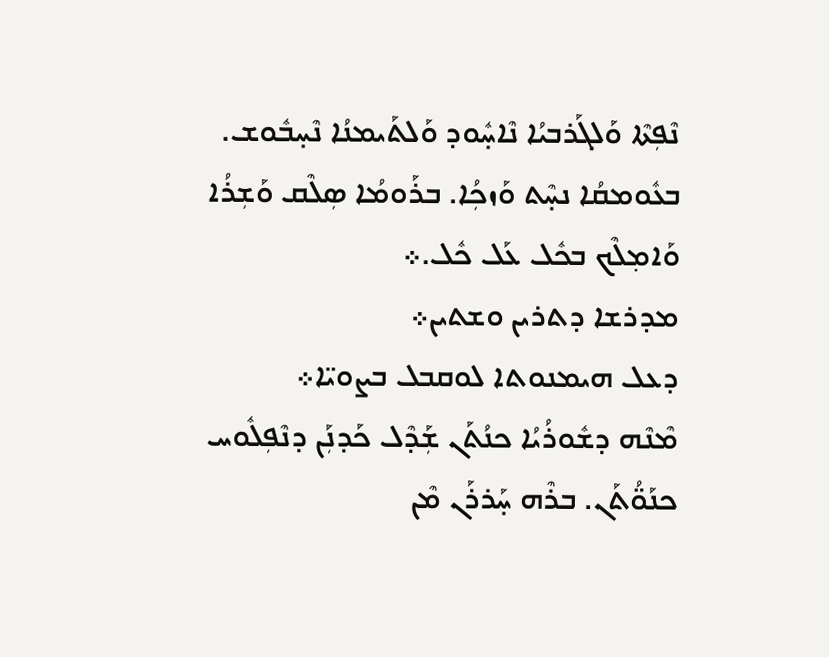ܢܶܦܼܬܶܐ ܘܰܠܓܰܪܒܝܳܐ ܢܶܐܚ̣ܽܘܕ ܘܰܠܬܰܝܡܢܳܐ ܢܶܚ̣ܒܽܘܫ. ܒܥܽܘܡܩܳܐ ܢܚ̣ܶܬ ܘܰܙܟܼܳܐ. ܒܪܰܘܡܳܐ ܣܼܠܶܩ ܘܰܫܼܪܳܐ ܘܰܐܡ݂ܠܶܟ ܒܟܽܠ ܥܰܠ ܟܽܠ.܀
ܡܕܪܫܐ ܕܬܪܝܢ ܘܫܬܝܢ܀
ܕܥܠ ܗܝܡܢܘܬܐ ܠܘܩܒܠ ܒܨܘܝ̈ܐ܀
ܡܶܢܶܗ ܕܫܽܘܪܳܝܳܐ ܟܢܳܬܰܢ ܫܼܰܕܶܠ ܟܰܕܢܼܰܢ ܕܢܶܦܼܠܽܘܚ ܟܢܰܘ̈ܳܬܰܢ. ܒܪܶܗ ܚ̣ܰܪܪܰܢ ܡܶܢ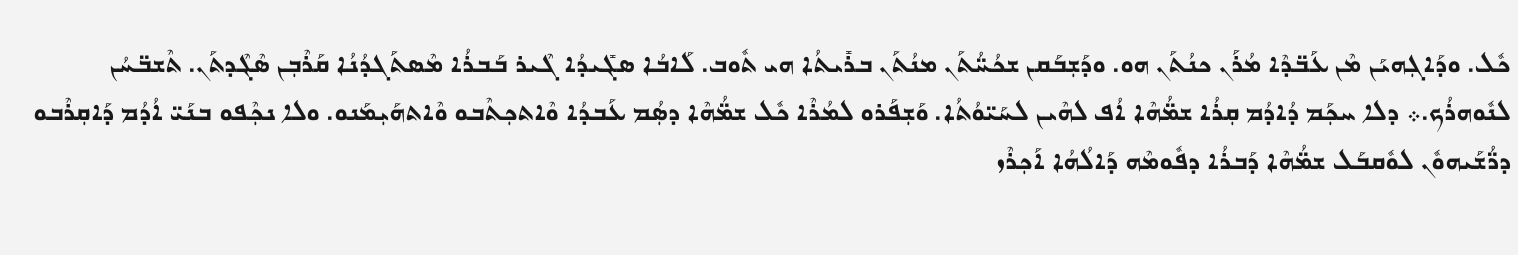ܟܽܠ. ܘܕܰܐܓܼܗܝܰܢ ܡܶܢ ܥܰܒ̈ܕܶܐ ܡܳܪܰܢ ܟܢܳܬܰܢ ܗܘ. ܘܕܰܫܼܒܰܩܢ ܫܟܳܚ̈ܳܬܰܢ ܡܢܳܬܰܢ ܒܪܺܝܬܳܐ ܗܝ ܬܽܘܒ. ܠܰܐܒܳܐ ܣܓܺܝܕܳܐ ܓܶܝܪ ܒܰܒܪܳܐ ܡܶܣܬܰܓܕܳܢܳܐ ܩܰܪܶܒܼܢ ܣܶܓܶܕܬܰܢ. ܬܶܫܒ̈ܚܳܢ ܠܢܽܘܗܪܳܟ.܀ ܕܠܐ ܚܟܼܰܡ ܕܳܐܕܳܡ ܩܼܪܳܐ ܫܡ̈ܳܗܶܐ ܐܳܦ ܠܗܶܝܢ ܠܚܰܝ̈ܘܳܬܳܐ. ܘܰܫܼܦܰܪܘ ܠܡܳܪܶܐ ܟܽܠ ܫܡ̈ܳܗܶܐ ܕܣܼܳܡ ܥܰܒܕܳܐ ܘܶܐܬܟܼܬܶܒܘ ܘܶܐܬܗܰܝܼܡܰܢܘ. ܘܠܐ ܢܟܼܶܦܘ ܒܢܰܝ̈ ܐܳܕܳܡ ܕܰܐܩܼܪܶܒܘ ܕܪ̈ܳܫܰܝܗܘܽܢ ܠܘܽܩܒܰܠ ܫܡ̈ܳܗܶܐ ܕܰܒܪܳܐ ܕܦܽܘܡܶܗ ܕܰܐܠܳܗܳܐ ܐܰܟܼܪܶܙ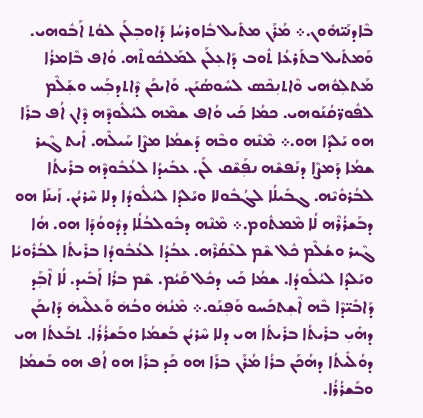ܒܶܐܕܢܰܝ̈ܗܽܘܢ.܀ ܡܳܪܰܢ ܡܬܺܝܠ ܒܽܐܘܪܚܳܐ ܕܰܐܘܒܼܠܰܢ ܠܘܳܬ ܐܰܒܽܘܗܝ. ܘܰܡܬܺܝܠ ܒܬܰܪܥܳܐ ܬܽܘܒ ܕܰܐܥܼܠܰܢ ܠܡܰܠܟܽܘܬܶܗ. ܘܳܐܦ ܒܶܐܡܪܳܐ ܡܰܬܠܼܘܽܗܝ ܘܶܐܬܢܼܟܶܣ ܠܚܽܘܣܳܝܰܢ. ܘܰܐܝܟܰܢ ܕܶܐܬܕܒܼܰܚ ܘܫܼܰܠܶܡ ܠܦܽܘܪ̈ܩܳܢܰܘܗܝ. ܟܡܳܐ ܟܰܝ ܘܳܐܦ ܫܡܶܗ ܠܝܳܠܽܘܕܶܗ ܕܶܐܢ ܐܳܦ ܒܪܰܐ ܗܘ ܝܰܠܕܰܐ ܗܘ.܀ ܡܶܢܶܗ ܘܒܶܗ ܕܰܫܡܳܐ ܡܨܶܐ ܚܰܝܠܶܗ. ܐܺܝܬ ܓܶܝܪ ܫܡܳܐ ܕܰܡܨܶܐ ܕܢܰܦܫܶܗ ܢܦܼܰܫܶܩ ܠܰܢ. ܥܒܺܝܕܳܐ ܠܥܳܒܽܘܕܶܗ ܒܪܺܝܬܳܐ ܠܒܳܪܘܽܝܶܗ. ܓܒܺܝܠܳܐ ܠܓܳܒܽܘܠܐ ܘܝܰܠܕܳܐ ܠܝܳܠܽܘܕܳܐ ܕܠܐ ܚܶܪܝܳܢ. ܙܰܝܢܰܐ ܗܘ ܕܒܰܫܪܳܪܶܗ ܠܳܐ ܡܶܡܬܽܘܡ.܀ ܡܶܢܶܗ ܕܒܽܘܠܒܳܠܳܐ ܕܕܽܘܘܳܕܰܐ ܗܘ. ܗܳܐ ܓܶܝܪ ܘܫܳܠܶܡ ܟܽܠ ܫܶܡ ܠܥܶܩܳܪܶܗ. ܥܒܳܕܳܐ ܠܥܳܒܽܘܕܳܐ ܒܪܺܝܬܳܐ ܠܒܳܪܽܘܝܳܐ ܘܝܰܠܕܳܐ ܠܝܳܠܽܘܕܳܐ. ܫܡܳܐ ܟܰܝ ܕܟܽܠ ܩܰܝܳܡ. ܫܶܡ ܒܪܳܐ ܐܰܒܺܝܕ. ܠܳܐ ܐܶܒܼܰܕ ܕܰܐܒܺܝ̈ܕܶܐ ܒܶܗ ܐܶܫܼܬܟܰܚܘ ܘܰܦܼܢܰܘ.܀ ܡܶܢܳܗܿ ܘܒܳܗܿ ܘܰܥܠܶܝܗܿ ܕܰܐܝܟܰܢ ܕܗܺܝܼ ܒܪܺܝܬܳܐ ܒܪܺܝܬܳܐ ܗܝ ܕܠܐ ܚܶܪܝܳܢ ܒܰܫܡܳܐ ܘܒܰܫܪܳܪܳܐ. ܬܒܰܥܬܳܐ ܗܝ ܕܘܳܠܺܝܬܳܐ ܕܗܳܟܰܢ ܒܪܳܐ ܡܳܪܰܢ ܒܪܰܐ ܗܘ ܟܰܕ ܒܪܰܐ ܗܘ ܐܳܦ ܗܘ ܒܰܫܡܳܐ ܘܒܰܫܪܳܪܳܐ.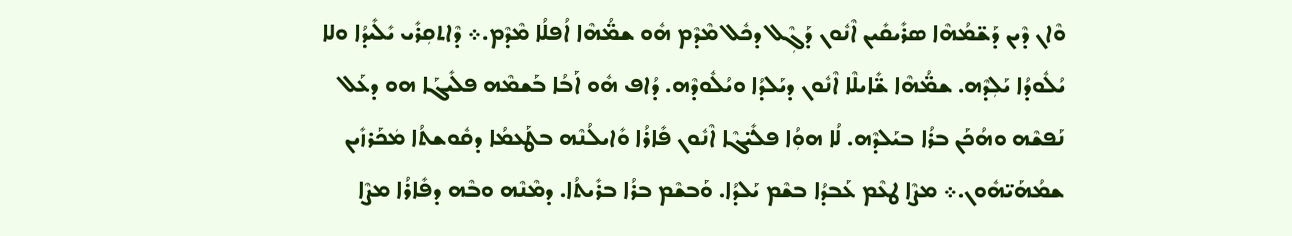ܘܶܐܢ ܕܶܝܢ ܕܰܫ̈ܡܳܗܶܐ ܣܪܺܝܩܺܝܢ ܐܶܢܽܘܢ ܕܰܓܼܶܠ ܕܟܽܠ ܡܶܕܶܡ ܗܽܘ ܫܡ̈ܳܗܶܐ ܐܳܦܠܳܐ ܡܶܕܶܡ.܀ ܕܶܐܬܩܼܪܺܝ ܝܺܠܺܝܕܳܐ ܘܠܐ ܝܳܠܽܘܕܳܐ ܝܰܠܼܕܶܗ. ܫܡ̈ܳܗܶܐ ܫ̈ܺܐܝܠܶܐ ܐܶܢܽܘܢ ܕܝܰܠܕܳܐ ܘܝܳܠܽܘܕܶܗ. ܕܳܐܦ ܗܽܘ ܐܰܒܳܐ ܒܰܫܡܶܗ ܦܠܺܝܓܰܐ ܗܘ ܕܥܰܠ ܢܰܦܫܶܗ ܘܗܳܟܰܢ ܒܪܳܐ ܒܝܰܠܕܶܗ. ܠܳܐ ܗܘܼܳܐ ܦܠܺܝ̈ܓܶܐ ܐܶܢܽܘܢ ܦܺܐܪܳܐ ܘܺܐܝܠܳܢܶܗ ܒܛܰܥܡܳܐ ܕܩܽܘܫܬܳܐ ܡܿܟܰܪܙܺܝܢ ܫܡܳܗܰܝ̈ܗܽܘܢ.܀ ܡܨܶܐ ܛܥܶܡ ܥܰܒܕܳܐ ܒܫܶܡ ܝܰܠܕܳܐ. ܘܰܒܫܶܡ ܒܪܳܐ ܒܪܺܝܬܳܐ. ܕܡܶܢܶܗ ܘܒܶܗ ܕܦܺܐܪܳܐ ܡܨܶܐ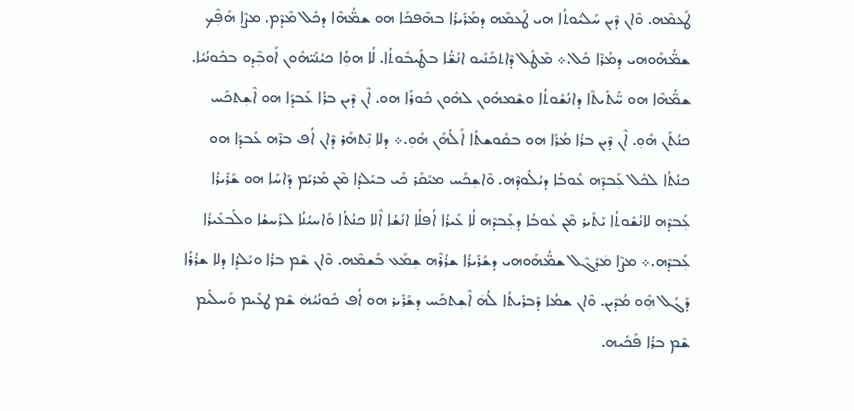ܛܰܥܡܶܗ. ܘܶܐܢ ܕܶܝܢ ܚܰܠܝܽܘܬܳܐ ܗܝ ܛܰܥܡܶܗ ܕܡܰܪܺܝܪܳܐ ܒܗܶܦܟܰܐ ܗܘ ܫܡ̈ܳܗܶܐ ܕܟܽܠ ܡܶܕܶܡ. ܡܨܶܐ ܗܰܦܼܶܟ ܫܡ̈ܳܗܰܘܗܝ ܕܡܳܪܶܐ ܟܽܠ.܀ ܡܶܛܽܠ ܕܶܐܬܟܰܢܺܝܘ ܐܢܳܫ̈ܳܐ ܒܛܰܝܒܽܘܬܳܐ. ܠܳܐ ܗܘܼܳܐ ܟܝܳܢܰܝ̈ܗܽܘܢ ܐܰܘܒܼܶܕܘ ܒܟܽܘܢܳܝܳܐ. ܫܡ̈ܳܗܶܐ ܗܘ ܚ̈ܰܬܺܝܬܶܐ ܕܐܢܳܫܽܘܬܳܐ ܘܫܶܡܗܽܘܢ ܠܗܽܘܢ ܟܽܘܪܰܐ ܗܘ. ܐܶܢ ܕܶܝܢ ܒܪܳܐ ܥܰܒܕܰܐ ܗܘ ܐܶܫܼܬܟܰܚ ܟܢܳܬܰܢ ܗܽܘܼ. ܐܶܢ ܕܶܝܢ ܒܪܳܐ ܡܳܪܰܐ ܗܘ ܒܩܽܘܫܬܳܐ ܐܰܠܳܗܰܢ ܗܽܘܼ.܀ ܕܠܐ ܢܼܶܬܗܰܪ ܕܶܐܢ ܐܳܦ ܒܪܶܗ ܥܰܒܕܰܐ ܗܘ ܟܢܳܬܳܐ ܠܟܽܠ ܥܼܰܒܕܶܗ ܥܽܘܒܳܐ ܕܝܳܠܽܘܕܶܗ. ܘܶܐܫܼܟܰܚ ܡܝܰܩܰܪ ܟܰܝ ܒܝܰܠܕܳܐ ܡܶܢ ܡܰܪܝܰܡ ܕܰܐܚܰܐ ܗܘ ܫܰܪܺܝܪܳܐ ܥܼܰܒܕܶܗ ܠܐܢܳܫܽܘܬܳܐ ܝܰܬܺܝܪ ܡܶܢ ܥܽܘܒܳܐ ܕܥܼܰܒܕܶܗ ܠܳܐ ܥܺܝܪܳܐ ܐܳܦܠܳܐ ܐܢܳܫܳܐ ܐܶܠܐ ܟܢܳܬܳܐ ܘܰܐܚܝܳܢܳܐ ܠܪܰܚܫܳܐ ܘܠܰܒܥܺܝܪܳܐ ܥܼܰܒܕܶܗ.܀ ܡܨܶܐ ܡܿܕܰܓܶܠ ܫܡ̈ܳܗܰܘܗܝ ܕܫܰܪܺܝܪܳܐ ܫܪܳܪܶܗ ܫܼܡܰܥ ܒܰܫܡܶܗ. ܘܶܐܢ ܫܶܡ ܒܪܳܐ ܘܝܰܠܕܳܐ ܕܠܐ ܫܪܳܪܳܐ ܕܰܓܳܠ ܗܼܽܘ ܡܳܕܶܝܢ. ܘܶܐܢ ܫܡܳܐ ܕܰܒܪܺܝܬܳܐ ܠܳܗܿ ܐܶܫܼܬܟܰܚ ܕܫܰܪܺܝܪ ܗܘ ܐܳܦ ܟܽܘܢܳܝܳܗܿ ܫܶܡ ܛܥܺܝܡ ܘܰܚܠܺܝܡ ܫܶܡ ܒܪܳܐ ܦܰܟܺܝܗ.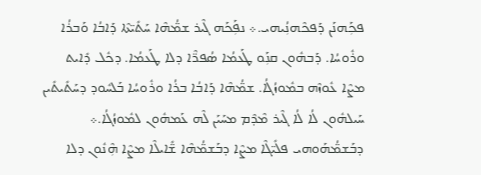ܦܟܼܰܗܢܰܢ ܕܰܦܟܶܗܢܼܳܝܗܝ.܀ ܢܦܼܰܟܰܗ ܓܶܝܪ ܫܡ̈ܳܗܶܐ ܚܰܬܺܝ̈ܬܶܐ ܕܰܐܒܳܐ ܘܰܒܪܳܐ ܘܪܽܘܚܳܐ. ܕܰܒܗܽܘܢ ܩܢܼܰܘ ܛܰܥܡܳܐ ܣܳܦܪ̈ܶܐ ܕܠܐ ܛܰܥܡܳܐ. ܕܟܽܠ ܕܺܐܝܬ ܡܨܶܐ ܥܽܘܙܶܗ ܒܡܽܘܙܳܓܳܐ. ܫܡ̈ܳܗܶܐ ܕܰܐܒܳܐ ܒܪܳܐ ܘܪܽܘܚܳܐ ܒܰܠܚܽܘܕ ܕܚܰܬܺܝܬܺܝܢ ܚܰܝܠܗܽܘܢ ܠܳܐ ܠܳܐ ܓܶܝܪ ܡܶܕܶܡ ܡܚܰܝܰܢ ܠܶܗ ܥܰܡܗܽܘܢ ܠܡܽܘܙܳܓܳܐ.܀ ܕܒܰܫܡ̈ܳܗܰܘܗܝ ܦܠܺܝ̈ܓܶܐ ܡܨܶܐ ܕܒܰܫܡ̈ܳܗܶܐ ܫ̈ܺܐܝܠܶܐ ܡܨܶܐ ܗܼܶܢܽܘܢ ܕܠܐ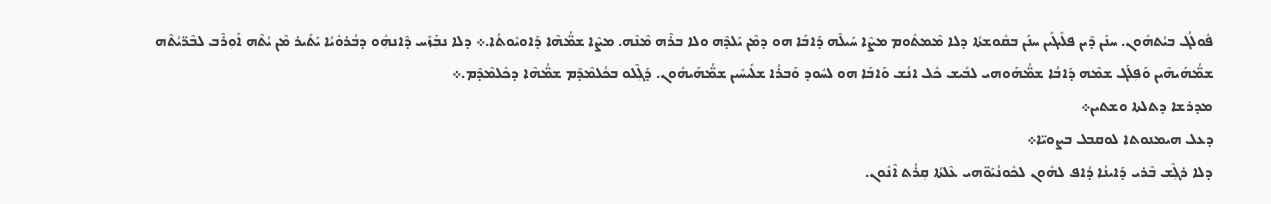ܦܽܘܠܳܓ ܒܝܳܬܗܽܘܢ. ܚܢܰܢ ܕܶܝܢ ܦܠܺܝܓܺܝܢ ܚܢܰܢ ܒܩܽܘܫܬܳܐ ܕܠܐ ܡܶܡܬܽܘܡ ܡܨܶܐ ܚܰܝܠܶܗ ܕܰܐܒܰܐ ܗܘ ܕܡܶܢ ܝܰܠܕܶܗ ܘܠܐ ܒܪܶܗ ܡܶܢܶܗ. ܡܨܶܐ ܫܡ̈ܳܗܶܐ ܕܰܐܘܝܽܘܬܳܐ.܀ ܕܠܐ ܢܒܼܰܙܰܚ ܕܶܐܢܗܼܽܘ ܕܒܳܪܘܽܝܳܐ ܝܰܬܺܝܪ ܡܶܢ ܝܳܬܶܗ ܐܰܘܼܪܶܒ ܠܒܶܪ̈ܝܳܬܶܗ ܫܡ̈ܳܗܰܝܗܶܝܢ ܘܰܦܼܠܰܓ ܫܡܶܗ ܕܰܐܒܳܐ ܫܡ̈ܳܗܰܘܗܝ ܠܒܺܝܫ ܟܽܠ ܐܢܳܫ ܘܰܐܒܰܐ ܗܘ ܠܚܽܘܕ ܘܰܒܪܳܐ ܫܠܺܝܚܺܝܢ ܫܡ̈ܳܗܰܝܗܽܘܢ. ܕܰܓܼܶܠܘ ܒܟܳܠܡܶܕܶܡ ܫܡ̈ܳܗܶܐ ܕܟܽܠܡܶܕܶܡ.܀
ܡܕܪܫܐ ܕܬܠܬܐ ܘܫܬܝܢ܀
ܕܥܠ ܗܝܡܢܘܬܐ ܠܘܩܒܠ ܒܨܘܝ̈ܐ܀
ܕܠܐ ܪܓܼܶܫ ܒܶܪܝ ܕܰܐܝܢܳܐ ܕܳܐܦ ܠܗܽܘܢ ܠܟܽܘܢܳܝܰܘ̈ܗܝ ܥܶܠܬܳܐ ܩܼܪܳܬ ܐܶܢܽܘܢ.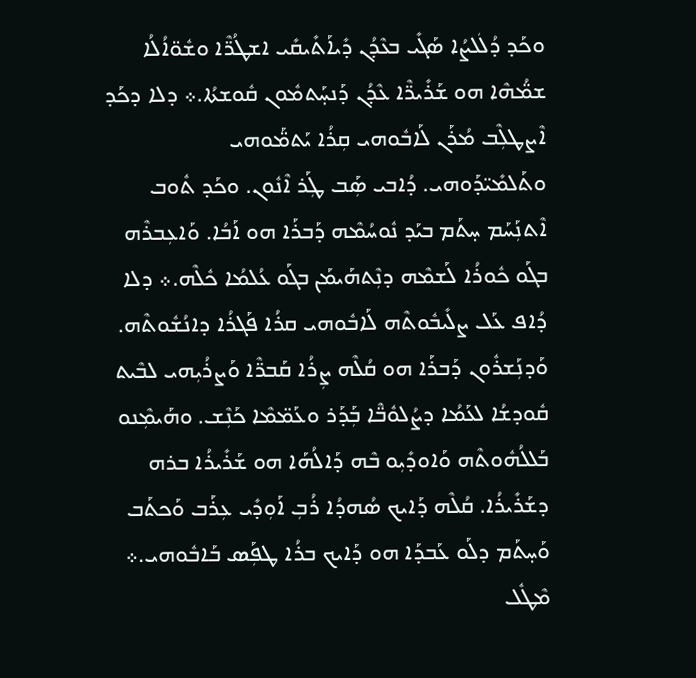ܘܟܰܕ ܕܳܠܿܠܨܳܐ ܣܰܓܺܝ ܒܥܶܕܳܢ ܕܺܝܐܰܬܺܝܩܺܝ ܐܫܛܳܪ̈ܶܐ ܘܫܽܘ̈ܐܳܠܳܐ ܫܡ̈ܳܗܶܐ ܗܘ ܫܰܪܺܝܪ̈ܶܐ ܥܶܕܳܢ ܕܰܢܚ̣ܰܬܡܽܘܢ ܩܽܘܫܬܳܐ.܀ ܕܠܐ ܕܟܰܕ ܐܶܨܛܠܼܶܒ ܡܳܪܰܢ ܠܰܐܒܽܘܗܝ ܩܼܪܳܐ ܝܰܬܡ̈ܰܘܗܝ ܘܬܰܠܡܺܝ̈ܕܰܘܗܝ. ܕܳܐܒܝ ܣܼܰܒ ܛܼܰܪ ܐܶܢܽܘܢ. ܘܟܰܕ ܬܽܘܒ ܐܶܬܢܼܰܚܰܡ ܚ̣ܬܰܡ ܒܝܰܕ ܢܽܘܚܳܡܶܗ ܕܰܒܪܰܐ ܗܘ ܐܰܒܳܐ. ܘܰܐܥܼܒܪܶܗ ܒܓܰܘ ܟܽܘܪܳܐ ܠܰܫܡܶܗ ܕܢܼܶܬܗܰܝܡܰܢ ܒܓܰܘ ܥܳܠܡܳܐ ܟܽܠܶܗ.܀ ܕܠܐ ܕܳܐܦ ܥܰܠ ܨܠܺܝܒܽܘܬܶܗ ܠܰܐܒܽܘܗܝ ܩܪܳܐ ܦܰܓܪܳܐ ܕܐܢܳܫܽܘܬܶܗ. ܘܰܕܢܼܰܫܪܽܘܢ ܕܰܒܪܰܐ ܗܘ ܩܳܠܶܗ ܨܼܪܳܐ ܩܰܒܪ̈ܶܐ ܘܰܨܪܳܝܼܗܝ ܠܒܶܝܬ ܩܽܘܕܫܳܐ ܠܥܰܡܳܐ ܕܨܳܠܘܽܒ̈ܶܐ ܒܼܰܕܰܪ ܘܥܰܡ̈ܡܶܐ ܟܰܢܼܶܫ. ܘܗܰܝܡܼܶܢܘ ܒܰܠܠܳܗܽܘܬܶܗ ܘܰܐܘܕܺܝܼܘ ܒܶܗ ܕܰܐܠܳܗܰܐ ܗܘ ܫܰܪܺܝܪܳܐ ܒܪܗ ܕܫܰܪܺܝܪܳܐ. ܩܳܠܶܗ ܕܰܐܝܟ ܣܳܗܕܳܐ ܪܳܒܼ ܐܰܘܼܕܺܝ ܥܼܪܰܒ ܘܰܟܬܰܒ ܘܰܚ̣ܬܰܡ ܕܠܰܘ ܥܰܒܕܰܐ ܗܘ ܕܰܐܝܟ ܒܪܳܐ ܛܦܼܰܣ ܒܰܐܒܽܘܗܝ.܀ ܡܶܛܽܠ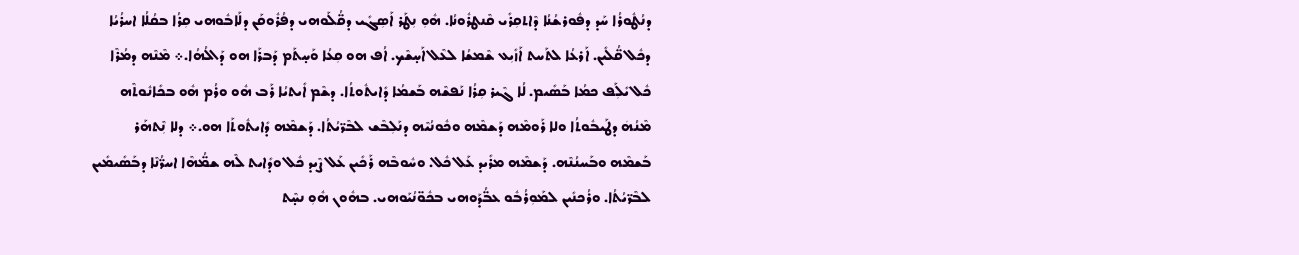ܕܢܳܛܽܘܪܳܐ ܚܰܕ ܕܦܽܘܪܫܳܢܳܐ ܕܶܐܬܩܼܪܺܝ ܩܶܢܛܪܽܘܢܳܐ. ܗܽܘܼ ܢܼܛܰܪ ܐܰܣܼܓܺܝ ܕܩ̈ܳܠܰܘܗܝ ܕܦܳܪܽܘܩܰܢ ܕܠܰܐܒܽܘܗܝ ܩܼܪܳܐ ܒܩܳܠܳܐ ܐܚܪܳܝܳܐ ܕܟܽܠ ܩ̈ܳܠܺܝܢ. ܐܰܪܥܳܐ ܠܬܰܚܬ ܐܰܙܺܝܼܥ ܫܶܡܫܳܐ ܠܥܶܠ ܐܰܚ̣ܫܶܟ. ܐܳܦ ܗܘ ܩܼܥܳܐ ܘܰܚ̣ܬܰܡ ܕܰܒܪܰܐ ܗܘ ܕܰܐܠܳܗܳܐ.܀ ܡܶܢܶܗ ܕܡܳܪܶܐ ܟܽܠ ܝܺܠܼܰܦ ܟܡܳܐ ܒܰܣܺܝܡ. ܠܳܐ ܓܶܝܪ ܩܼܪܳܐ ܢܰܦܫܶܗ ܒܰܫܡܳܐ ܕܺܐܝܬܽܘܬܳܐ. ܕܫܶܡ ܐܺܝܬܝܳܐ ܪܰܒ ܗܽܘ ܘܪܳܡ ܗܽܘ ܒܟܺܐܢܽܘܬܶܗ ܡܶܢܳܗܿ ܕܛܰܝܒܽܘܬܳܐ ܘܠܐ ܪܰܘܡܶܗ ܕܰܫܡܶܗ ܘܟܽܘܢܳܝܶܗ ܕܢܰܠܼܒܶܫ ܠܒܶܪ̈ܝܳܬܳܐ. ܕܰܫܡܶܗ ܕܺܐܝܬܽܘܬܰܐ ܗܘ.܀ ܕܠܐ ܢܼܶܬܗܰܪ ܒܰܫܡܶܗ ܘܒܰܚܢܳܢܶܗ. ܕܰܫܡܶܗ ܡܪܺܝܕ ܥܰܠ ܟܽܠ. ܘܚܽܘܒܶܗ ܪܰܟܺܝܢ ܥܰܠ ܨܶܝܕ ܟܽܠ ܘܕܺܐܝܬ ܠܶܗ ܫܡ̈ܳܗܶܐ ܐܚܪ̈ܳܢܶܐ ܕܒܰܣܺܝܡܺܝܢ ܠܒܶܪ̈ܝܳܬܳܐ. ܘܪܳܟܢܺܝܢ ܠܡܰܘܼܪܳܒܽܘ ܥܒ̈ܳܕܰܘܗܝ ܒܟܽܘ̈ܢܳܝܰܘܗܝ. ܒܗܽܘܢ ܗܽܘܼ ܢܚ̣ܶܬ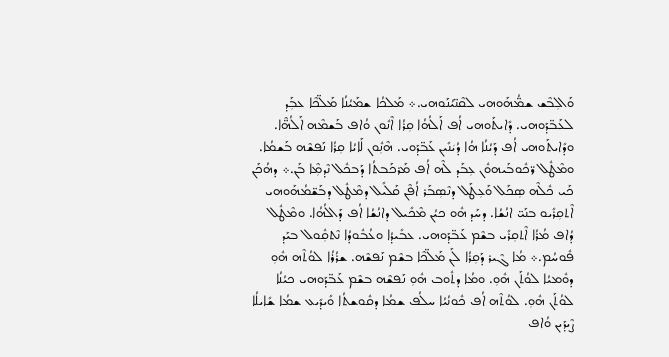ܘܰܐܠܼܒܶܫ ܫܡ̈ܳܗܰܘܗܝ ܠܩܶܢ̈ܝܳܢܰܘܗܝ.܀ ܡܰܠܟܳܐ ܫܡܰܝܳܢܳܐ ܡܰܠ̈ܟܶܐ ܥܒܼܰܕ ܠܥܰܒ̈ܕܰܘܗܝ. ܕܺܐܝܬܰܘܗܝ ܐܳܦ ܐܰܠܳܗܳܐ ܩܼܪܳܐ ܐܶܢܽܘܢ ܘܳܐܦ ܒܰܫܡܶܗ ܐܰܠܳܗ̈ܶܐ. ܘܕܺܐܝܬܰܘܗܝ ܐܳܦ ܕܰܝܳܢܳܐ ܗܳܐ ܕܳܝܿܢܺܝܢ ܥܰܒ̈ܕܰܘܝ. ܗܶܢܼܽܘܢ ܠܰܐܝܳܐ ܩܼܪܳܐ ܢܰܦܫܶܗ ܒܰܫܡܳܐ. ܘܡܶܛܽܠ ܪ̈ܟܽܘܒܰܝܗܘܽܢ ܥܼܒܰܕ ܠܶܗ ܐܳܦ ܡܰܪܟܰܒܬܳܐ ܕܰܒܟܽܠ ܢܶܕܡܼܶܐ ܒܰܢ.܀ ܕܗܳܟܰܢ ܟܰܝ ܟܽܠܶܗ ܣܼܟܰܠ ܘܰܥܼܛܰܠ ܕܢܶܣܼܒܰܪ ܐܳܦܶܢ ܩܰܠܺܝܠ ܕܡܶܛܽܠ ܕܒܰܫ̈ܡܳܗܰܘܗܝ ܐܶܬܩܼܪܺܝܘ ܒܢܰܝ̈ ܐܢܳܫܳܐ. ܕܚܰܕ ܗܽܘ ܟܝܳܢ ܡܶܟܺܝܠ ܕܐܢܳܫܳܐ ܐܳܦ ܕܰܐܠܳܗܳܐ. ܘܡܶܛܽܠ ܕܳܐܦ ܡܳܪܳܐ ܐܶܬܩܼܪܺܝ ܒܫܶܡ ܥܰܒ̈ܕܰܘܗܝ. ܥܒܺܝܕܳܐ ܘܥܳܒܽܘܕܳܐ ܢܶܬܩܼܽܘܠ ܒܝܰܕ ܦܽܘܚܳܡ.܀ ܡܳܐ ܓܶܝܪ ܕܰܩܼܪܳܐ ܠܰܢ ܡܰܠ̈ܟܶܐ ܒܫܶܡ ܢܰܦܫܶܗ. ܫܪܳܪܳܐ ܠܘܳܬܶܗ ܗܽܘܼ ܕܘܽܡܝܳܐ ܠܘܳܬܰܢ ܗܽܘܼ. ܘܡܳܐ ܕܬܽܘܒ ܗܽܘܼ ܢܰܦܫܶܗ ܒܫܶܡ ܥܰܒ̈ܕܰܘܗܝ ܟܝܳܢܳܐ ܠܘܳܬܰܢ ܗܽܘܼ. ܠܘܳܬܶܗ ܐܳܦ ܟܽܘܢܳܝܳܐ ܚܠܳܦ ܫܡܳܐ ܕܩܽܘܫܬܳܐ ܘܺܝܕܺܝܥ ܫܡܳܐ ܫܺܐܝܠܳܐ ܨܶܝܕܰܝܢ ܘܳܐܦ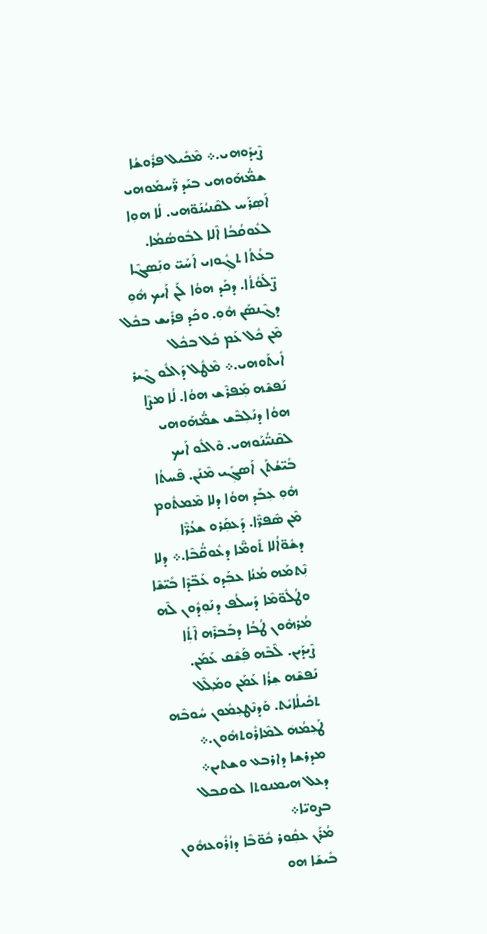ܨܶܝܕܰܘܗܝ.܀ ܡܶܟܺܝܠ ܦܪܽܘܫܳܐ ܫܡ̈ܳܗܰܘܗܝ ܒܝܰܕ ܪ̈ܰܚܡܰܘܗܝ ܐܰܣܼܪܰܚ ܠܩܶܢܝܳܢܰܘ̈ܗܝ. ܠܳܐ ܗܘܼܐ ܠܥܽܘܩܳܒܳܐ ܐܶܠܐ ܠܒܽܘܣܳܡܳܐ. ܒܥܳܬܳܐ ܬܓܼܽܘܙܝ ܐܰܚܰܝ̈ ܘܢܼܰܣܓܶܐ ܨ̈ܠܰܘܳܬܳܐ. ܕܟܰܕ ܗܘܳܐ ܠܰܢ ܐܰܝܟ ܗܽܘܼ ܕܓܶܢܣܰܢ ܗܽܘܼ. ܘܟܰܕ ܦܪܺܝܫ ܒܟܽܠ ܡܶܢ ܟܽܠ ܥܰܡ ܟܽܠ ܒܟܽܠ ܐܺܝܬܰܘܗܝ.܀ ܡܶܛܽܠ ܕܰܐܠܽܘ ܓܶܝܪ ܢܰܦܫܶܗ ܡܼܰܦܪܶܫ ܗܘܳܐ. ܠܳܐ ܡܨܶܐ ܗܘܳܐ ܕܢܰܠܼܒܶܫ ܫܡ̈ܳܗܰܘܗܝ ܠܩܶܢܝ̈ܳܢܰܘܗܝ. ܘܶܐܠܽܘ ܐܰܝܟ ܒܺܝ̈ܫܳܬܰܢ ܐܰܣܓܼܺܝ ܡܶܢܰܢ. ܦܶܚܬܳܐ ܗܽܘܼ ܥܼܒܰܕ ܗܘܳܐ ܕܠܐ ܡܶܡܬܽܘܡ ܡܶܢ ܣܶܦܪ̈ܶܐ. ܕܰܥܩܼܰܪܘ ܫܥܳܪ̈ܶܐ ܕܫܽܘ̈ܐܳܠܐ ܬܰܘܡ̈ܶܐ ܕܥܽܘܩ̈ܳܒܶܐ.܀ ܕܠܐ ܢܼܶܬܡܰܗ ܡܳܢܳܐ ܥܒܼܰܕܘ ܥܰܒ̈ܕܶܐ ܒܺܝ̈ܫܶܐ ܘܛܳܠܽܘ̈ܡܶܐ ܕܰܚܠܳܦ ܕܢܰܘܼܕܽܘܢ ܠܶܗ ܡܳܪܗܽܘܢ ܛܳܒܳܐ ܕܒܰܒܪܶܗ ܐܶܬܼܳܐ ܨܶܝܕܰܝܢ. ܠܶܒܶܗ ܦܼܰܫܶܩ ܥܰܡܰܢ. ܢܰܦܫܶܗ ܫܼܪܳܐ ܥܰܡܰܢ ܘܡ݂ܰܠܶܠ ܬܟܺܝܠܳܐܝܺܬ. ܘܰܕܢܶܛܥܼܡܽܘܢ ܚܽܘܒܶܗ ܛܰܥܼܡܳܗܿ ܠܡܶܐܪܽܘܬܗܽܘܢ.܀
ܡܕܪܫܐ ܕܐܪܒܥ ܘܫܬܝܢ܀
ܕܥܠ ܗܝܡܢܘܬܐ ܠܘܩܒܠ ܒܨܘܝ̈ܐ܀
ܡܳܪܰܢ ܥܩܼܽܘܪ ܟܽܘ̈ܒܶܐ ܕܙܳܪܽܘܥܗܽܘܢ ܒܺܝܫܰܐ ܗܘ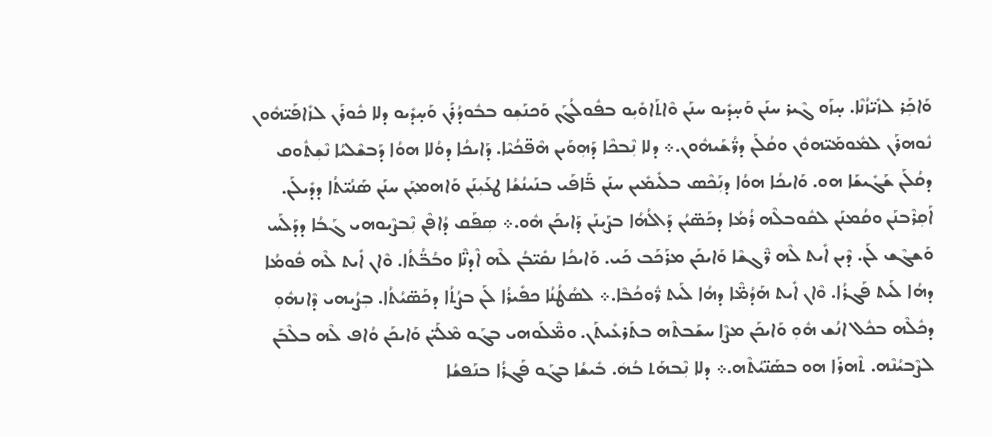ܘܰܐܟܼܰܪ ܠܙܺܝ̈ܙܳܢܶܐ. ܚ̣ܙܰܘ ܓܶܝܪ ܚܢܰܢ ܘܰܚ̣ܕܺܝܘ ܚܢܰܢ ܘܶܐܬܰܐܘܺܝܼܘ ܒܦܽܘܠܳܓܰܢ ܘܰܟܢܰܫܼܘ ܒܒܽܘܕܳܪܰܢ ܘܰܚ̣ܕܺܝܘ ܕܠܐ ܟܽܘܪܰܢ ܠܙܺܐܦܰܝ̈ܗܽܘܢ ܢܽܘܗܪܰܢ ܠܡܽܘܡܰܝ̈ܗܘܽܢ ܘܩܳܠܰܢ ܕܪ̈ܳܫܰܝܗܽܘܢ.܀ ܕܠܐ ܢܼܶܒܟܶܐ ܕܰܗܼܘܰܝܢ ܗܶܦ̈ܟܳܝܶܐ. ܕܰܐܝܟܳܐ ܕܘܳܠܐ ܗܘܳܐ ܕܰܒܫܶܠܝܳܐ ܢܶܫܼܬܽܘܩ ܕܩܳܠܰܢ ܫܰܓܺܝܫܰܐ ܗܘ. ܘܰܐܝܟܳܐ ܗܘܳܐ ܕܢܼܰܟܶܣ ܒܠܺܝܡܺܝܢ ܚܢܰܢ ܒ̈ܰܐܦܰܝ ܒܢܰܝܢܳܫܳܐ ܛܥܰܝܼܢܰܢ ܘܰܐܗܡ݂ܝܰܢ ܚܢܰܢ ܣܰܢܳܝ̈ܬܳܐ ܕܕܺܝܠܰܢ. ܐܰܩܼܪܶܒܢܰܢ ܘܩܳܡܢܰܢ ܠܩܽܘܒܠܶܗ ܪܳܡܳܐ ܕܟܰܣ̈ܝܳܢ ܕܰܐܠܳܗܳܐ ܒܨܰܝܼܢܰܢ ܕܰܐܝܟܰܢ ܗܽܘ.܀ ܣܼܦܰܩ ܕܳܐܦܶܢ ܢܼܶܒܨܶܝܘܗܝ ܓܰܒܳܐ ܕܕܰܠܰܚ ܘܰܫܓܶܫ ܠܰܢ. ܕܶܝܢ ܐܺܝܬ ܠܶܗ ܪ̈ܶܓܫܶܐ ܘܰܐܝܟܰܢ ܡܪܰܟܰܒ ܟܰܝ. ܘܰܐܝܟܳܐ ܢܩܺܝ̈ܒܳܢ ܠܶܗ ܐܶܕܢ̈ܶܐ ܘܒܳܒ̈ܳܬܳܐ. ܘܶܐܢ ܐܺܝܬ ܠܶܗ ܦܽܘܡܳܐ ܕܗܳܐ ܠܰܝܬ ܦܰܓܪܳܐ. ܘܶܐܢ ܐܺܝܬ ܗܰܕܳܡ̈ܶܐ ܕܗܳܐ ܠܰܝܬ ܪ̈ܽܘܟܳܒܶܐ.܀ ܠܣܳܛܳܢܳܐ ܟܦܺܝܪܳܐ ܠܰܢ ܒܨܳܬܳܐ ܕܟܰܣ̈ܝܳܬܳܐ. ܒܼܨܳܝܗܝ ܕܶܐܢܗܽܘܼ ܕܟܽܠܶܗ ܒܟܽܠ ܐܢܳܫ ܗܽܘܼ ܘܰܐܝܟܰܢ ܡܨܶܐ ܚܫܰܒܬܶܗ ܒܬܰܪܥܺܝܬܰܢ. ܘܡ̈ܶܠܰܘܗܝ ܒܓܰܘ ܡܶܠܰܝ̈ܢ ܘܰܐܝܟܰܢ ܘܳܐܦ ܠܶܗ ܒܠܶܒܰܢ ܠܨܶܒܝܳܢܶܗ. ܬܶܗܪܰܐ ܗܘ ܒܣܰܢ̈ܝܳܬܶܗ.܀ ܕܠܐ ܢܼܶܒܗܰܬ ܒܳܗܿ. ܒܺܝܫܳܐ ܒܓܰܘ ܦܰܓܪܳܐ ܒܢܰܦܫܳܐ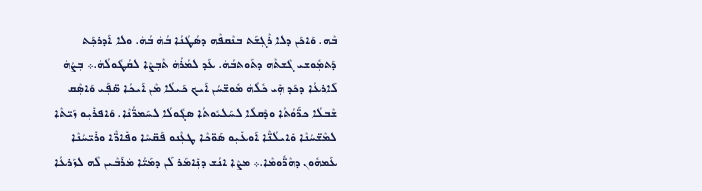ܒܶܗ. ܘܰܐܟܰܢ ܕܠܐ ܪܶܓܼܫܰܬ ܒܢܶܩܦܶܗ ܕܣܳܛܳܢܳܐ ܒܳܗܿ ܒܳܗܿ. ܘܠܐ ܐܰܕܪܟܼܰܬ ܕܰܬܡܼܽܘܫܝ ܓܶܫܬܶܗ ܕܬܰܘܬܒܳܗܿ. ܥܰܕ ܠܡܳܪܳܗܿ ܬܶܒܼܨܶܐ ܠܩܳܛܽܘܠܳܗܿ.܀ ܒܼܨܳܗܿ ܠܰܐܪܥܳܐ ܕܟܰܕ ܗܼܺܝ ܟܽܠܳܗܿ ܡܽܘܫ̈ܚܳܢ ܐܰܝܟ ܟܰܝܠܳܐ ܡܶܢ ܐܰܝܟܳܐ ܣ̈ܦܼܰܝ ܘܰܐܣܼܶܩ ܫܶܒܠܳܐ ܟܪ̈ܰܘܳܬܳܐ ܘܕܶܩܠܳܐ ܠܚܰܠܝܽܘܬܳܐ ܣܓܽܘܠܳܐ ܠܚܰܡܪ̈ܳܢܶܐ. ܘܰܐܦܪܺܝܼܘ ܙܰܝ̈ܬܶܐ ܠܡܶܫ̈ܚܳܢܶܐ ܘܺܐܝܠܳܢ̈ܶܐ ܐܰܘܥܺܝܼܘ ܣܰܘ̈ܟܶܐ ܛܥܼܶܢܘ ܦܰܩ̈ܚܶܐ ܘܦܺܐܪ̈ܶܐ ܘܪܺܝ̈ܚܳܢܶܐ ܥܰܡܗܽܘܢ ܕܗܶܪ̈ܽܘܡܶܐ.܀ ܡܨܶܐ ܐܢܳܫ ܕܢܼܺܐܡܰܪ ܠܰܢ ܕܡܰܝ̈ܳܐ ܡܿܪܰܒܶܝܢ ܠܶܗ ܠܙܰܪܥܳܐ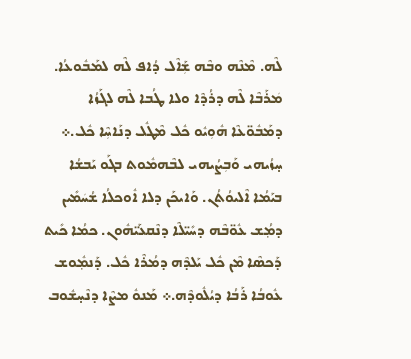ܠܶܗ. ܡܶܢܶܗ ܘܒܶܗ ܫܼܰܐܶܠ ܕܳܐܦ ܠܶܗ ܠܡܰܒܽܘܥܳܐ. ܡܿܪܰܒܶܐ ܠܶܗ ܕܪܳܕܶܐ ܘܠܐ ܛܳܒܐ ܠܶܗ ܠܓܰܙܳܐ ܕܡܰܒܽܘ̈ܥܶܐ ܗܽܘܼܝܽܘ ܟܽܠ ܡܶܛܽܠ ܕܢܰܐܚܼܶܐ ܟܽܠ.܀ ܚ̣ܙܳܝܗܝ ܘܰܒܼܨܳܝܗܝ ܠܒܶܗܡܽܘܬ ܒܓܰܘ ܝܰܒܫܳܐ ܒܝܰܡܳܐ ܐܶܠܝܘܳܬܳܢ. ܘܰܐܝܟܰܢ ܕܠܐ ܐܽܘܟܠܳܐ ܫܳܚܿܡܺܝܢ ܕܡ݂ܳܫ ܥܽܘ̈ܒܶܗ ܕܚܺܝ̈ܠܶܐ ܕܢܶܩܥܰܝ̈ܗܽܘܢ. ܟܡܳܐ ܟܺܝܬ ܕܰܟܣܶܐ ܡܶܢ ܟܽܠ ܝܰܠܕܶܗ ܕܡܳܪܶܐ ܟܽܠ. ܕܰܢܡ݂ܽܘܫ ܥܽܘܒܳܐ ܪܰܒܳܐ ܕܝܳܠܽܘܕܶܗ.܀ ܡܰܢܘܽ ܡܨܶܐ ܕܢܶܚ̣ܫܽܘܒ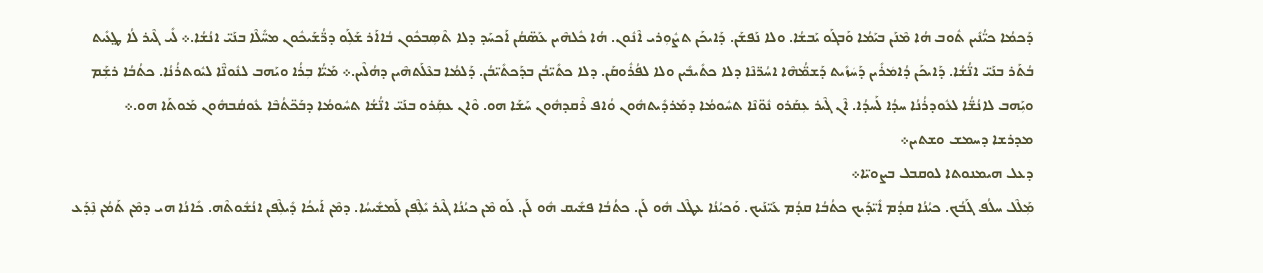ܕܰܟܡܳܐ ܟܝ̈ܳܢܺܝܢ ܬܽܘܒ ܗܳܐ ܡܶܢܰܢ ܒܝܰܡܳܐ ܘܰܒܓܰܘ ܝܰܒܫܳܐ. ܘܠܐ ܢܰܦܫܰܢ. ܕܰܐܝܟܰܢ ܬܨܽܘܼܪܝ ܐܶܢܽܘܢ. ܗܳܐ ܟܽܠܗܶܝܢ ܥܰܣ̈ܩܳܢ ܐܰܟܚܰܕ ܕܠܐ ܬܶܣܼܒܟܽܘܢ ܒܳܐܐܰܪ ܫܰܠܼܰܘ ܕܪ̈ܳܫܰܝܟܽܘܢ ܡܚ̈ܺܠܶܐ ܒܢܰܝ̈ ܐܢܳܫܳܐ.܀ ܠܺܝ ܓܶܝܪ ܠܳܐ ܛ݀ܥܺܝܬ ܒܳܬܰܪ ܒܢܰܝ̈ ܐܢ̈ܳܫܳܐ. ܕܰܐܝܟܰܢ ܕܳܐܡܿܪܺܝܢ ܕܰܚܿܙܺܝܬ ܕܰܫܡ̈ܳܗܶܐ ܐܚܳܪ̈ܢܶܐ ܕܠܐ ܟܬܺܝܒܺܝܢ ܘܠܐ ܠܦܳܪܽܘܩܰܢ. ܕܠܐ ܟܬܺܝ̈ܒܳܢ ܒܕܰܟܬܺܝ̈ܒܳܢ. ܕܰܠܡܳܐ ܒܥܶܠܰܬܗܶܝܢ ܕܗܳܠܶܝܢ.܀ ܡܰܝ̈ܳܐ ܒܼܪܳܐ ܘܝܰܗܒ ܠܢܽܘܢ̈ܶܐ ܠܝܽܘܬܪܳܢܳܐ. ܟܬܳܒܳܐ ܪܫܼܰܡ ܘܝܼܰܗܒ ܠܐܢܳܫ̈ܳܐ ܠܥܽܘܕܪܳܢܳܐ ܚܕܳܐ ܠܰܚܕܳܐ. ܐܶܢ ܓܶܝܪ ܥܼܩܰܪܘ ܢܽܘ̈ܢܶܐ ܬܚܽܘܡܳܐ ܕܡܰܪܕܺܝܬܗܽܘܢ ܘܳܐܦ ܪܶܩܕܗܽܘܢ ܚܰܫܰܐ ܗܘ. ܘܶܐܢ ܥܩܼܰܪܘ ܒܢܰܝ̈ ܐܢ̈ܳܫܳܐ ܬܚܽܘܡܳܐ ܕܒܰܟ̈ܬܳܒܶܐ ܥܽܘܩܳܒܗܽܘܢ ܡܰܘܬܰܐ ܗܘ.܀
ܡܕܪܫܐ ܕܚܡܫ ܘܫܬܝܢ܀
ܕܥܠ ܗܝܡܢܘܬܐ ܠܘܩܒܠ ܒܨܘܝ̈ܐ܀
ܡܼܰܠܶܠ ܚܠܳܦ ܓܰܒܳܟ. ܟܝܳܢܳܐ ܩܕܳܡ ܐܺܝ̈ܕܰܝܟ ܟܬܳܒܳܐ ܩܕܳܡ ܥܰܝ̈ܢܰܝܟ. ܘܰܟܝܳܢܳܐ ܥܛܶܠ ܗܽܘ ܠܰܢ. ܟܬܳܒܳܐ ܦܫܺܝܩ ܗܽܘ ܠܰܢ. ܠܰܘ ܡܶܢ ܟܝܳܢܳܐ ܓܶܝܪ ܝܺܠܼܶܦܢ ܠܰܡܫܺܝܚܳܐ. ܕܡܶܢ ܐܰܝܟܳܐ ܕܺܝܠܼܶܦܢ ܐܢܳܫܽܘܬܶܗ. ܟܺܐܢܳܐ ܗܝ ܕܡܶܢ ܬܰܡܳܢ ܢܼܶܕܰܥ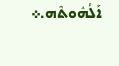ܐܰܠܳܗܽܘܬܶܗ.܀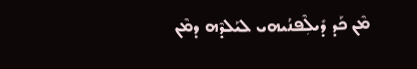ܡܶܢ ܟܰܕ ܕܺܝܠܼܶܦܢܳܝܗܝ ܠܝܰܠܕܶܗ ܕܡܶܢ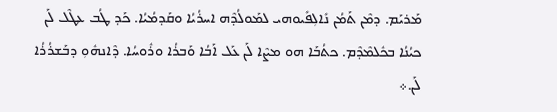ܡܰܪܝܰܡ. ܕܡܶܢ ܬܰܡܳܢ ܢܺܐܠܼܦܺܝܘܗܝ ܠܡܰܘܠܳܕܶܗ ܐܚܪܳܝܳܐ ܘܩܰܕܡܳܝܳܐ. ܟܰܕ ܛܳܒ ܥܛܶܠ ܠܰܢ ܟܝܳܢܳܐ ܒܟܽܠܡܶܕܶܡ. ܟܬܳܒܰܐ ܗܘ ܡܨܶܐ ܠܰܢ ܥܰܠ ܐܰܒܳܐ ܘܰܒܪܳܐ ܘܪܽܘܚܳܐ. ܕܶܐܢܗܽܘܼ ܕܒܰܫܪܳܪܳܐ ܠܰܢ.܀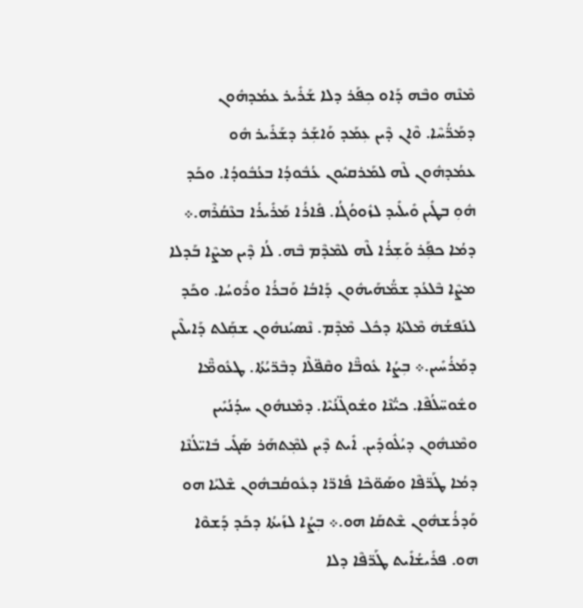ܡܶܢܶܗ ܘܒܶܗ ܕܰܐܘ ܟܼܦܰܪ ܕܠܐ ܫܰܪܺܝܪ ܥܡܳܕܗܽܘܢ ܕܡܰܪ̈ܳܚܶܐ. ܘܶܐܢ ܕܶܝܢ ܥܼܡܰܕ ܘܰܐܫܼܰܪ ܕܫܰܪܺܝܪ ܗܽܘ ܥܡܳܕܗܽܘܢ ܠܶܗ ܠܡܰܪܩܝܽܘܢ ܥܳܒܽܘܕܳܐ ܒܥܳܒܽܘܕܳܐ. ܘܟܰܕ ܗܽܘܼ ܒܛܺܝܢ ܘܺܝܠܺܝܕ ܠܙܽܘܘܳܓܳܐ. ܦܺܐܪܳܐ ܡܰܪܺܝܪܳܐ ܒܥܶܩܳܪܶܗ.܀ ܕܡܳܐ ܟܦܼܰܪ ܘܰܫܼܪܳܐ ܠܶܗ ܠܡܶܕܶܡ ܒܶܗ. ܠܳܐ ܕܶܝܢ ܡܨܶܐ ܒܰܕܠܐ ܡܨܶܐ ܒܶܠܥܳܕ ܫܡ̈ܳܗܰܝܗܽܘܢ ܕܰܐܒܳܐ ܘܰܒܪܳܐ ܘܪܽܘܚܳܐ. ܘܟܰܕ ܠܢܰܦܫܳܗܿ ܡܶܠܬܳܐ ܕܟܽܠ ܡܶܕܶܡ. ܢܶܣܝܳܢܗܽܘܢ ܫܩܼܰܠܬ ܕܰܐܝܠܶܝܢ ܕܡܰܪܳܚܺܝܢ.܀ ܒܼܨܳܐ ܥܽܘܒ̈ܶܐ ܘܩܶܦ̈ܠܶܐ ܕܒܶܪ̈ܝܳܬܳܐ. ܛܥܽܘܡ̈ܶܐ ܘܫܽܘܚ̈ܠܳܦܶܐ. ܟܝ̈ܳܢܶܐ ܘܫܽܘܓ̈ܢܳܝܶܐ. ܕܡܶܢܗܽܘܢ ܚܕܳܢܳܝܺܝܢ ܘܡܶܢܗܽܘܢ ܕܝܳܠܽܘܕܺܝܢ. ܐܺܝܬ ܕܶܝܢ ܠܡ݂ܶܬܗܰܪ ܣܰܓܺܝ ܒܺܐܝ̈ܠܳܢܶܐ ܕܡܳܐ ܛܰܪ̈ܦܶܐ ܘܣܰܘ̈ܟܶܐ ܦܺܐܪ̈ܐ ܕܥܽܘܩܳܒܗܽܘܢ ܫܶܠܝܰܐ ܗܘ ܘܰܕܪܳܫܗܽܘܢ ܫܶܬܩܰܐ ܗܘ.܀ ܒܼܨܳܐ ܠܙܰܝܬܳܐ ܕܟܰܕ ܕܰܫܘܶܐ ܗܘ. ܦܪܺܝܫܳܐܺܝܬ ܛܰܪ̈ܦܶܐ ܕܠܐ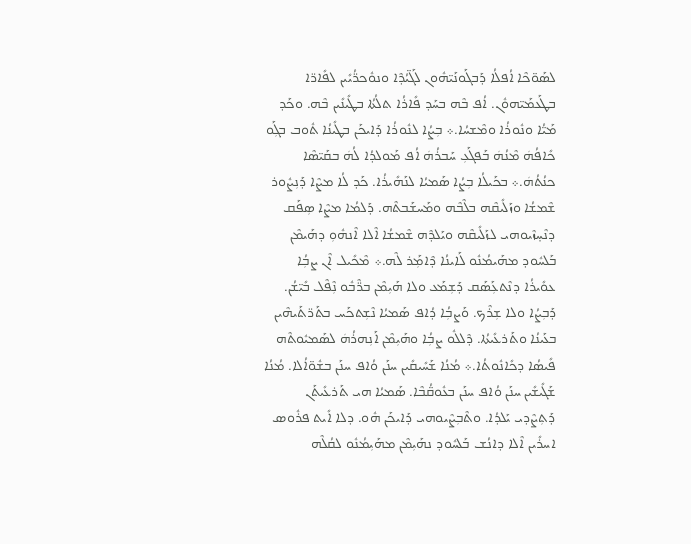ܠܣܰܘ̈ܟܶܐ ܐܳܦܠܳܐ ܕܰܒܓܰܘܢܰܝ̈ܗܽܘܢ ܠܰܓ̈ܝܳܕܶܐ ܘܢܘܽܟܪ̈ܳܝܺܝܢ ܠܦܺܐܪ̈ܐ ܒܛܰܥܡܰܝ̈ܗܘܽܢ. ܐܳܦ ܒܶܗ ܒܚܰܕ ܦܺܐܪܳܐ ܬܠܳܬܳܐ ܒܛܺܝܢܺܝܢ ܒܶܗ. ܘܟܰܕ ܡܰܝ̈ܳܐ ܘܢܽܘܪܳܐ ܘܡܶܫܚܳܐ.܀ ܒܼܨܳܐ ܠܢܽܘܪܳܐ ܕܰܐܝܟܰܢ ܒܛܺܝܢܳܐ ܬܽܘܒ ܒܓܼܰܘ ܟܺܐܦܳܗܿ ܡܶܢܳܗܿ ܒܰܦܓܰܥܼ ܚܰܒܪܳܗܿ ܐܳܦ ܡܰܘܠܕܳܐ ܠܳܗܿ ܒܩܰܝ̈ܣܶܐ ܟܢܳܬܳܗܿ.܀ ܒܟܰܝܠܳܐ ܒܼܨܳܐ ܣܰܡܝܳܐ ܠܢܰܗܺܝܪܳܐ. ܟܰܕ ܠܳܐ ܡܨܶܐ ܕܰܢܼܨܽܘܪ ܫܶܡܫܳܐ ܘܙܰܠܺܝܩܶܗ ܒܠܶܒܶܗ ܘܡܰܚܫܰܒܬܶܗ. ܕܰܠܡܳܐ ܡܨܶܐ ܣܼܦܰܩ ܕܢܶܚ̣ܙܶܝܘܗܝ ܠܙܰܠܺܝܩܶܗ ܘܝܰܠܕܶܗ ܫܶܡܫܳܐ ܐܶܠܐ ܐܶܢܗܽܘܼ ܕܗܰܝܡܶܢ ܒܰܠܚܽܘܕ ܡܗܰܝܡܳܢܽܘ ܠܰܐܝܢܳܐ ܕܶܐܡܼܰܪ ܠܶܗ.܀ ܡܶܟܺܝܠ ܐܶܢ ܨܒܼܳܐ ܥܘܺܝܪܳܐ ܕܢܶܬܥܼܰܣܰܩ ܕܰܫܼܡܰܥ ܘܠܐ ܗܰܝܼܡܶܢ ܒܪ̈ܶܒܽܘ ܢܼܶܦܶܠ ܒܺܝ̈ܫܳܢ. ܕܰܒܼܨܳܐ ܘܠܐ ܫܼܪܶܟ. ܘܰܨܒܼܳܐ ܕܳܐܦ ܣܰܡܝܳܐ ܢܶܫܼܬܟܰܚ ܒܬܰܪ̈ܬܰܝܗܶܝܢ ܒܥܰܝܢܳܐ ܘܬܰܪܥܺܝܬܳܐ. ܕܶܠܠܽܘ ܨܒܼܳܐ ܘܗܰܝܼܡܶܢ ܐܰܢܼܗܪܳܗܿ ܠܣܰܡܝܽܘܬܶܗ ܦܺܝܣܳܐ ܕܟܺܐܢܽܘܬܳܐ.܀ ܡܳܢܳܐ ܫܰܚܺܝܩܺܝܢ ܚܢܰܢ ܘܳܐܦ ܚܢܰܢ ܒܫܽܘ̈ܐܳܠܐ. ܡܳܢܳܐ ܫܰܓܺܝܫܺܝܢ ܚܢܰܢ ܘܳܐܦ ܚܢܰܢ ܒܥܽܘܩ̈ܳܒܶܐ. ܣܰܡܝܳܐ ܗܝ ܬܰܪܥܺܝܬܰܢ ܕܰܬܼܨܶܕܝ ܝܰܠܕܳܐ. ܘܬܶܒܼܨܶܝܘܗܝ ܕܰܐܝܟܰܢ ܗܽܘ. ܕܠܐ ܐܺܝܬ ܦܪܽܘܣ ܐܚܪܺܝܢ ܐܶܠܐ ܕܐܢܳܫ ܒܰܠܚܽܘܕ ܢܗܰܝܼܡܶܢ ܡܗܰܝܼܡܳܢܽܘ ܠܩܳܠܶܗ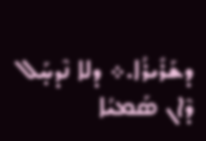ܕܫܰܪܺܝܪܳܐ.܀ ܕܠܐ ܢܶܕܚ̣ܰܠ ܕܶܐܢ ܣܰܡܝܳܐ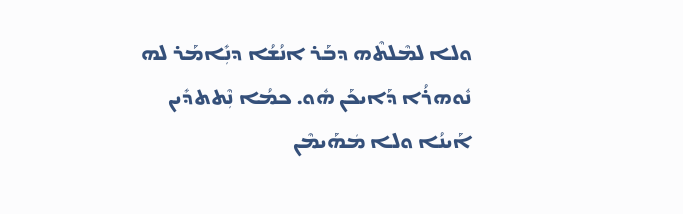ܘܠܐ ܠܡܶܠܬܶܗ ܕܒܰܪ ܐܢܳܫܳܐ ܕܢܼܺܐܡܰܪ ܠܗ ܢܽܘܗܪܳܐ ܕܰܐܝܟܰܢ ܗܽܘ. ܟܡܳܐ ܢܼܶܬܬܕܺܝܢ ܐܰܝܢܳܐ ܘܠܐ ܡܿܗܰܝܡܶܢ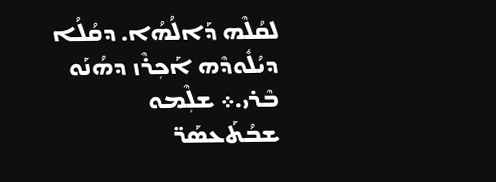ܠܩܳܠܶܗ ܕܰܐܠܳܗܳܐ. ܕܩܳܠܳܐ ܕܝܳܠܽܘܕܶܗ ܐܰܟܼܪܶܙ ܕܗܳܢܰܘ ܒܶܪܝ.܀ ܫܠܼܶܡܘ ܫܒܳܬܰܥܣܰܪ̈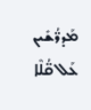ܡܰܕܪ̈ܳܫܺܝܢ ܥܰܠ ܩ̈ܳܠܶܐ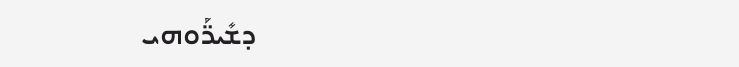ܕܫܺܝܪ̈ܰܘܗܝ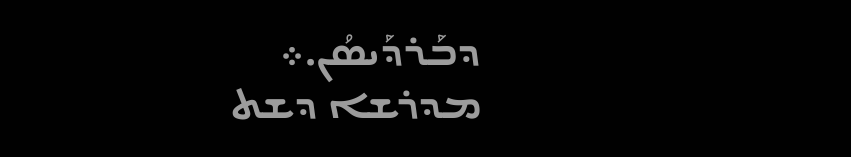ܕܒܰܪܕܰܝܣܳܢ.܀
ܡܕܪܫܐ ܕܫܬ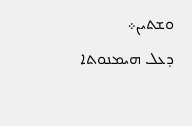ܘܫܬܝܢ܀
ܕܥܠ ܗܝܡܢܘܬܐ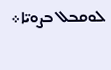ܠܘܩܒܠ ܒܨܘܝ̈ܐ܀